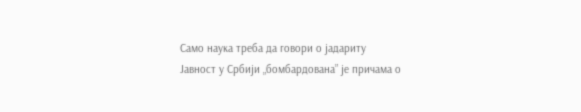Само наука треба да говори о јадариту
Јавност у Србији „бомбардована” је причама о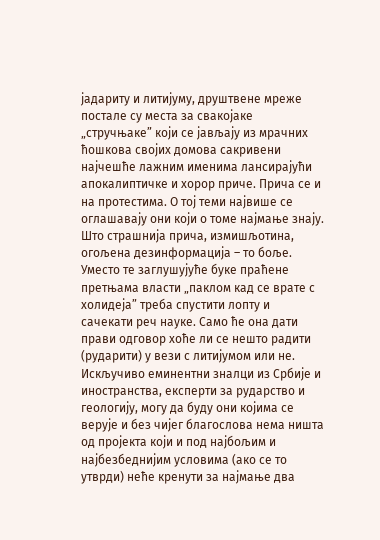јадариту и литијуму, друштвене мреже постале су места за свакојаке „стручњаке” који се јављају из мрачних ћошкова својих домова сакривени најчешће лажним именима лансирајући апокалиптичке и хорор приче. Прича се и на протестима. О тој теми највише се оглашавају они који о томе најмање знају. Што страшнија прича, измишљотина, огољена дезинформација – то боље.
Уместо те заглушујуће буке праћене претњама власти „паклом кад се врате с холидеја” треба спустити лопту и сачекати реч науке. Само ће она дати прави одговор хоће ли се нешто радити (рударити) у вези с литијумом или не. Искључиво еминентни зналци из Србије и иностранства, експерти за рударство и геологију, могу да буду они којима се верује и без чијег благослова нема ништа од пројекта који и под најбољим и најбезбеднијим условима (ако се то утврди) неће кренути за најмање два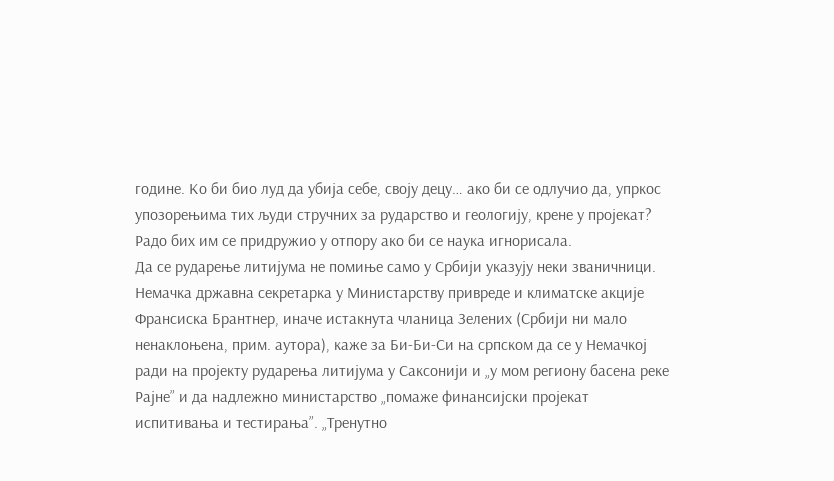године. Ко би био луд да убија себе, своју децу… ако би се одлучио да, упркос упозорењима тих људи стручних за рударство и геологију, крене у пројекат? Радо бих им се придружио у отпору ако би се наука игнорисала.
Да се рударење литијума не помиње само у Србији указују неки званичници. Немачка државна секретарка у Министарству привреде и климатске акције Франсиска Брантнер, иначе истакнута чланица Зелених (Србији ни мало ненаклоњена, прим. аутора), каже за Би-Би-Си на српском да се у Немачкој ради на пројекту рударења литијума у Саксонији и „у мом региону басена реке Рајне” и да надлежно министарство „помаже финансијски пројекат испитивања и тестирања”. „Тренутно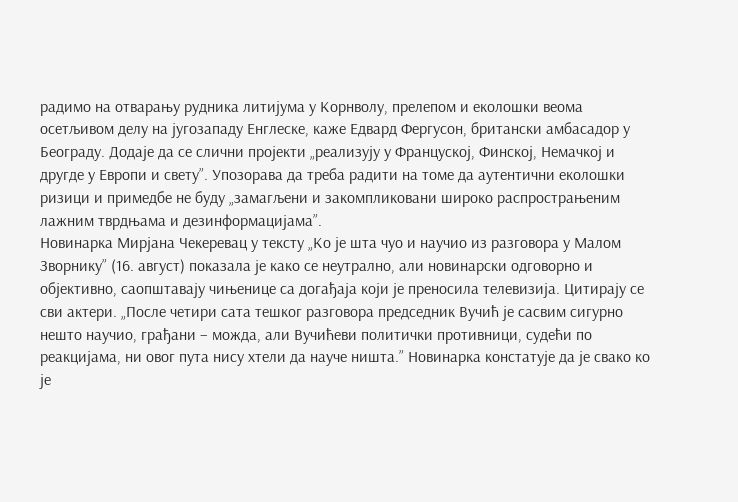радимо на отварању рудника литијума у Корнволу, прелепом и еколошки веома осетљивом делу на југозападу Енглеске, каже Едвард Фергусон, британски амбасадор у Београду. Додаје да се слични пројекти „реализују у Француској, Финској, Немачкој и другде у Европи и свету”. Упозорава да треба радити на томе да аутентични еколошки ризици и примедбе не буду „замагљени и закомпликовани широко распрострањеним лажним тврдњама и дезинформацијама”.
Новинарка Мирјана Чекеревац у тексту „Ко је шта чуо и научио из разговора у Малом Зворнику” (16. август) показала је како се неутрално, али новинарски одговорно и објективно, саопштавају чињенице са догађаја који је преносила телевизија. Цитирају се сви актери. „После четири сата тешког разговора председник Вучић је сасвим сигурно нешто научио, грађани – можда, али Вучићеви политички противници, судећи по реакцијама, ни овог пута нису хтели да науче ништа.” Новинарка констатује да је свако ко је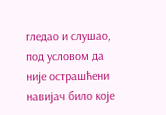гледао и слушао, под условом да није острашћени навијач било које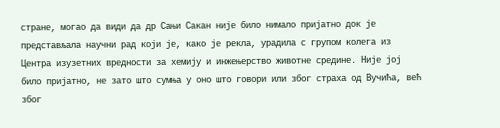стране, могао да види да др Сањи Сакан није било нимало пријатно док је представљала научни рад који је, како је рекла, урадила с групом колега из Центра изузетних вредности за хемију и инжењерство животне средине. Није јој било пријатно, не зато што сумња у оно што говори или због страха од Вучића, већ због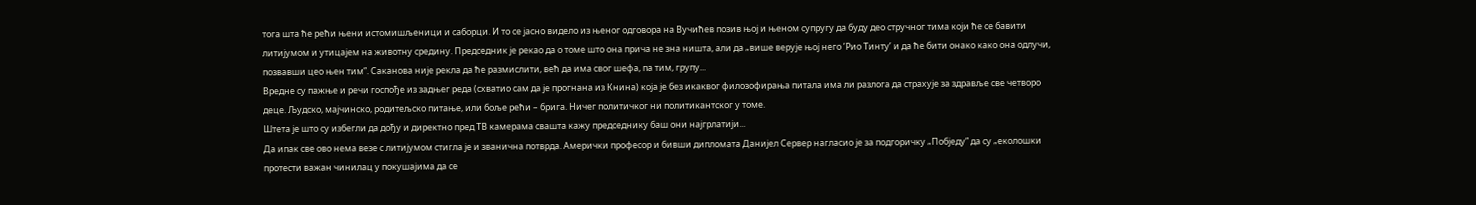тога шта ће рећи њени истомишљеници и саборци. И то се јасно видело из њеног одговора на Вучићев позив њој и њеном супругу да буду део стручног тима који ће се бавити литијумом и утицајем на животну средину. Председник је рекао да о томе што она прича не зна ништа, али да „више верује њој него ’Рио Тинту’ и да ће бити онако како она одлучи, позвавши цео њен тим”. Саканова није рекла да ће размислити, већ да има свог шефа, па тим, групу...
Вредне су пажње и речи госпође из задњег реда (схватио сам да је прогнана из Книна) која је без икаквог филозофирања питала има ли разлога да страхује за здравље све четворо деце. Људско, мајчинско, родитељско питање, или боље рећи – брига. Ничег политичког ни политикантског у томе.
Штета је што су избегли да дођу и директно пред ТВ камерама свашта кажу председнику баш они најгрлатији...
Да ипак све ово нема везе с литијумом стигла је и званична потврда. Амерички професор и бивши дипломата Данијел Сервер нагласио је за подгоричку „Побједу” да су „еколошки протести важан чинилац у покушајима да се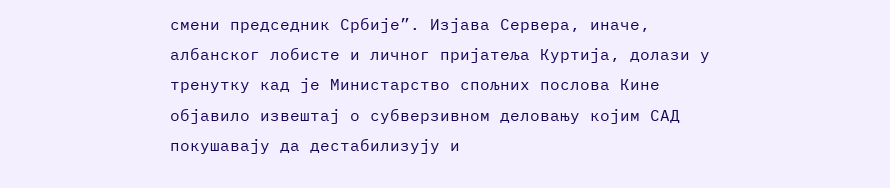смени председник Србије”. Изјава Сервера, иначе, албанског лобисте и личног пријатеља Куртија, долази у тренутку кад је Министарство спољних послова Кине објавило извештај о субверзивном деловању којим САД покушавају да дестабилизују и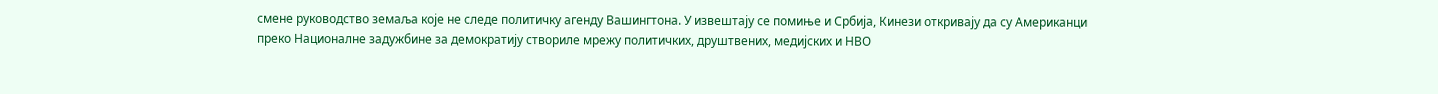смене руководство земаља које не следе политичку агенду Вашингтона. У извештају се помиње и Србија, Кинези откривају да су Американци преко Националне задужбине за демократију створиле мрежу политичких, друштвених, медијских и НВО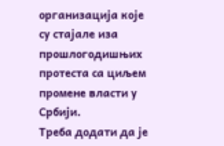организација које су стајале иза прошлогодишњих протеста са циљем промене власти у Србији.
Треба додати да је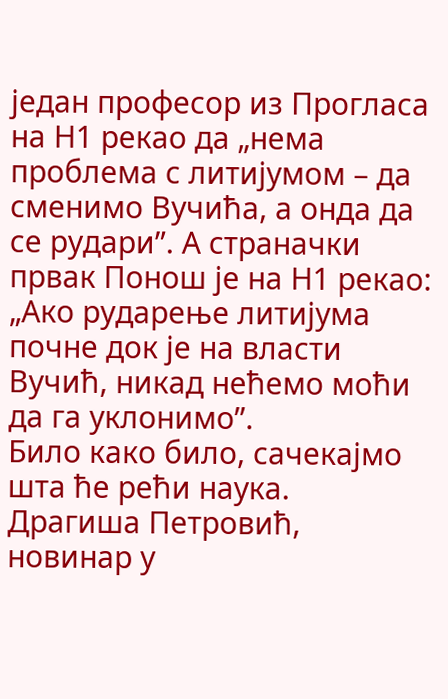један професор из Прогласа на Н1 рекао да „нема проблема с литијумом – да сменимо Вучића, а онда да се рудари”. А страначки првак Понош је на Н1 рекао: „Ако рударење литијума почне док је на власти Вучић, никад нећемо моћи да га уклонимо”.
Било како било, сачекајмо шта ће рећи наука.
Драгиша Петровић,
новинар у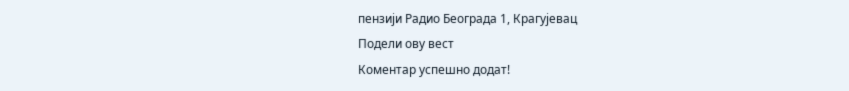пензији Радио Београда 1, Крагујевац
Подели ову вест
Комeнтар успeшно додат!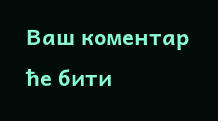Ваш комeнтар ћe бити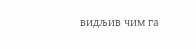видљив чим га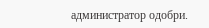администратор одобри.